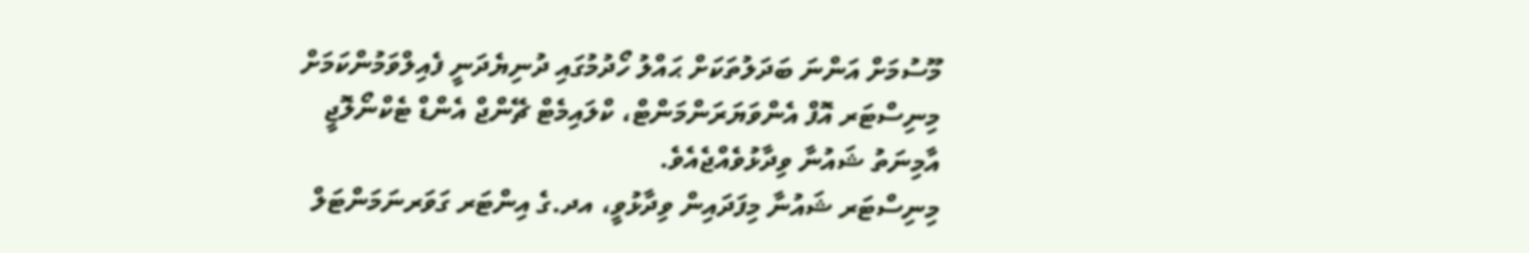މޫސުމަށް އަންނަ ބަދަލުތަކަށް ޙައްލު ހޯދުމުގައި ދުނިޔެދަނީ ފެއިލްވަމުންކަމަށް މިނިސްޓަރ އޮފް އެންވަޔަރަންމަންޓް، ކްލައިމެޓް ޗޭންޖް އެންޑް ޓެކްނޯލޮޖީ އާމިނަތު ޝައުނާ ވިދާޅުވެއްޖެއެވެ.
މިނިސްޓަރ ޝައުނާ މިފަދައިން ވިދާޅުވީ، އދ.ގެ އިންޓަރ ގަވަރނަމަންޓަލް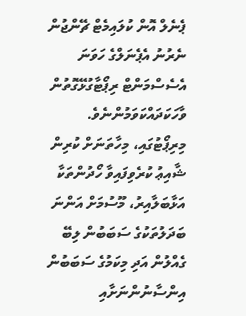ޕެނެލް އޮން ކުލައިމެޓް ޗޭންޖުން ނެރުނު އެޕެނަލްގެ ހަވަނަ އެސެސްމަންޓް ރިޕޯޓާގުޅޭގޮތުން ވާހަކަދައްކަވަމުންނެވެ. މިރިޕޯޓުގައި، މިހާތަނަށް ކުރިން ޝާއިޢު ކުރެވިފައިވާ ހޯދުންތަކާ އަޅާބަލާއިރު، މޫސުމަށް އަންނަ ބަދަލުތަކުގެ ސަބަބުން ލިބޭ ގެއްލުން އަދި މިކަމުގެ ސަބަބުން އިންސާނުންނަށާއި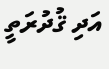އަދި ޤުދުރަތީ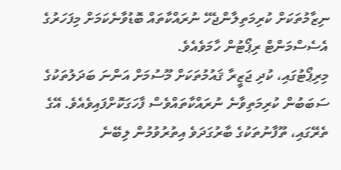ނިޒާމުތަކަށް ކުރިމަތިލާންޖެހޭ ނުރައްކާތައް ބޮޑުވާނެކަމަށް މިފަހަރުގެ އެސެސްމަންޓް ރިޕޯޓުން ހާމަވެއެވެ.
މިރިޕޯޓުގައި، ކުދި ޖަޒީރާ ޤައުމުތަކަށް މޫސުމަށް އަންނަ ބަދަލުތަކުގެ ސަބަބުން ކުރިމަތިވާނެ ނުރައްކާތައްވެސް ފާހަގަކޮށްފައިވެއެވެ. އޭގެ ތެރޭގައި، ތޫފާނުތަކުގެ ބާރުގަދަވެ އިތުރުވުމުން ލިބޭނެ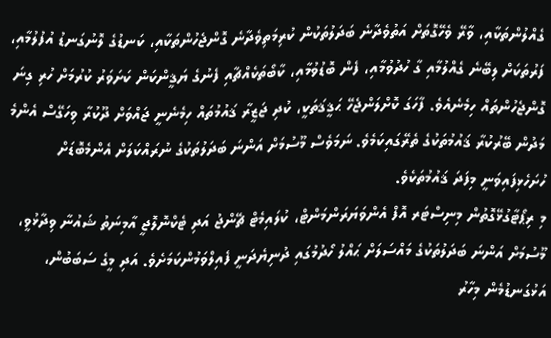ގެއްލުންތަކާއި، ވާރޭ ވެހޭގޮތަށް އަތުވެދާނެ ބަދަލުތަކުން ކުރިމަތިވެދާނެ ގޮންޖެހުންތަކާއި، ކަނޑުގެ ލޮނުގަނޑު އުފުލުމާއި، ފަރުތަކަށް ލިބޭނެ ގެއްލުމާއި ގާ ހުދުވުމާއި، ފެން ބޮޑުވުމާއި، ކާބޯތަކެއްޗާއި ފެނުގެ ޔަޤީންކަން ކަށަވަރު ކުރުމަށް ހުރި ގިނަ ގޮންޖެހުންތައް ހިމެނެއެވެ. ފާހަގަ ކޮށްލަންޖެހޭ ޙަޤީޤަތަކީ، ކުދި ޖަޒީރާ ޤައުމުތައް ހިމެނެނީ ޖައްވަށް ދޫކުރާ ވިހަގޭސް އެންމެ މަދުން ބޭރުކުރާ ޤައުމުތަކުގެ ތެރޭގައިކަމެވެ. ނަމަވެސް މޫސުމަށް އަންނަ ބަދަލުތަކުގެ ނުރައްކަލަށް އެންމެބޮޑަށް ހުށަހެޅިފައިވަނީ މިފަދަ ޤައުމުތަކެވެ.
މި ރިޕޯޓާގުޅޭގޮތުން މިނިސްޓަރ އޮފް އެންވަޔަރަންމަންޓް، ކުލައިމެޓް ޗޭންޖު އަދި ޓެކްނޮލޮޖީ އާމިނަތު ޝައުނާ ވިދާޅުވީ، މޫސުމަށް އަންނަ ބަދަލުތަކުގެ މައްސަލަށް ޙައްލު ހޯދުމުގައި ދުނިޔެދަނީ ފެއިލްވަމުންކަމަށެވެ. އަދި މީގެ ސަބަބުން، އަޅުގަނޑުމެން މިހާރު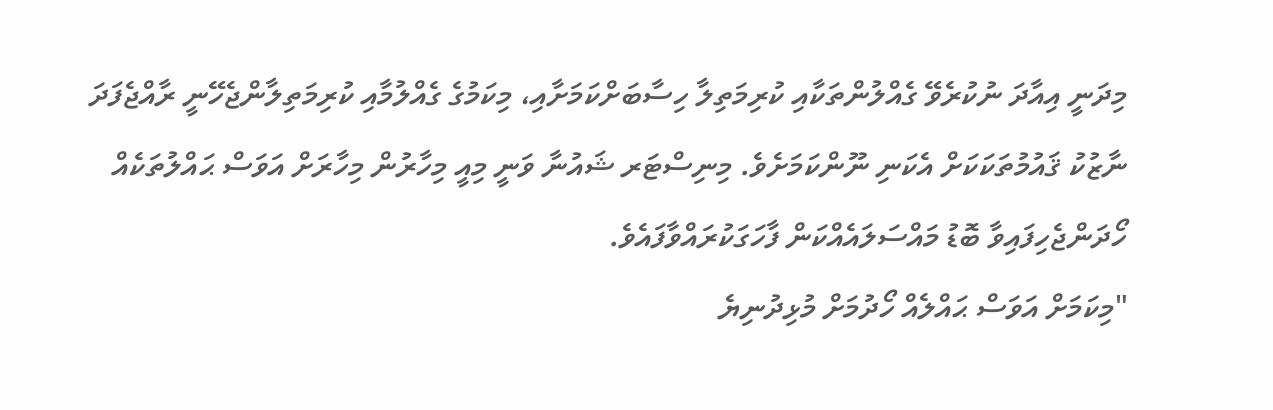މިދަނީ އިއާދަ ނުކުރެވޭ ގެއްލުންތަކާއި ކުރިމަތިލާ ހިސާބަށްކަމަށާއި، މިކަމުގެ ގެއްލުމާއި ކުރިމަތިލާންޖެހޭނީ ރާއްޖެފަދަ ނާޒުކު ޤައުމުތަކަކަށް އެކަނި ނޫންކަމަށެވެ. މިނިސްޓަރ ޝައުނާ ވަނީ މިއީ މިހާރުން މިހާރަށް އަވަސް ޙައްލުތަކެއް ހޯދަންޖެހިފައިވާ ބޮޑު މައްސަލައެއްކަން ފާހަގަކުރައްވާފައެވެ.
"މިކަމަށް އަވަސް ޙައްލެއް ހޯދުމަށް މުޅިދުނިޔެ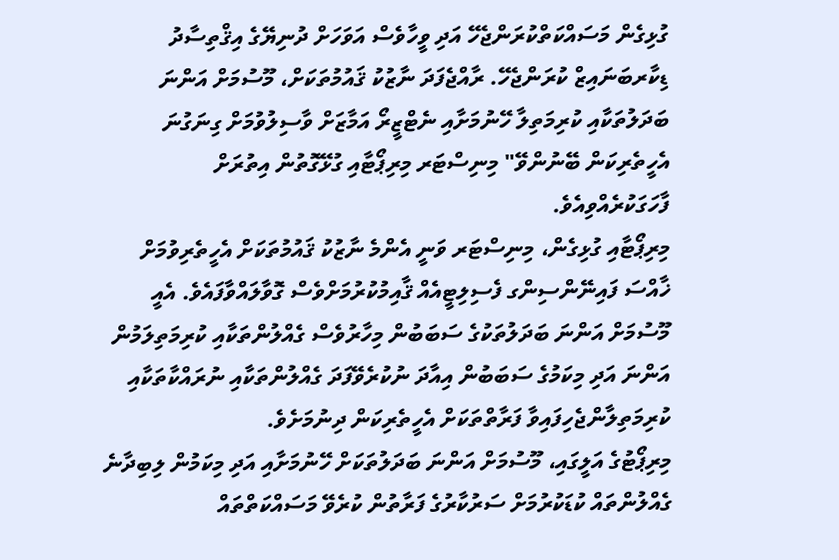ގުޅިގެން މަސައްކަތްކުރަންޖެހޭ އަދި ވީހާވެސް އަވަހަށް ދުނިޔޭގެ އިޤްތިސާދު ޑިކާރބަނައިޒް ކުރަންޖެހޭ. ރާއްޖެފަދަ ނާޒުކު ޤައުމުތަކަށް، މޫސުމަށް އަންނަ ބަދަލުތަކާއި ކުރިމަތިލާ ހޭނުމަށާއި ނެޓްޒީރޯ އަމާޒަށް ވާސިލުވުމަށް ގިނަގުނަ އެހީތެރިކަން ބޭނުންވޭ" މިނިސްޓަރ މިރިޕޯޓާއި ގުޅޭގޮތުން އިތުރަށް ފާހަގަކުރެއްވިއެވެ.
މިރިޕޯޓާއި ގުޅިގެން، މިނިސްޓަރ ވަނީ އެންމެ ނާޒުކު ޤައުމުތަކަށް އެހީތެރިވުމަށް ޚާއްސަ ފައިނޭންސިންގ ފެސިލިޓީއެއް ޤާއިމުކުރުމަށްވެސް ގޮވާލައްވާފައެވެ. އެއީ މޫސުމަށް އަންނަ ބަދަލުތަކުގެ ސަބަބުން މިހާރުވެސް ގެއްލުންތަކާއި ކުރިމަތިލަމުން އަންނަ އަދި މިކަމުގެ ސަބަބުން އިއާދަ ނުކުރެވޭފަދަ ގެއްލުންތަކާއި ނުރައްކާތަކާއި ކުރިމަތިލާންޖެހިފައިވާ ފަރާތްތަކަށް އެހީތެރިކަން ދިނުމަށެވެ.
މިރިޕޯޓުގެ އަލީގައި، މޫސުމަށް އަންނަ ބަދަލުތަކަށް ހޭނުމަށާއި އަދި މިކަމުން ލިބިދާނެ ގެއްލުންތައް ކުޑަކުރުމަށް ސަރުކާރުގެ ފަރާތުން ކުރެވޭ މަސައްކަތްތައް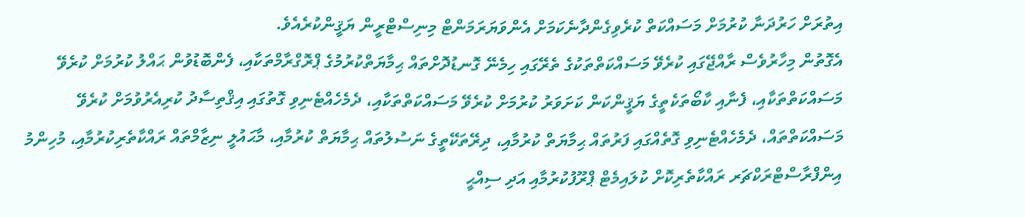އިތުރަށް ހަރުދަނާ ކުރުމަށް މަސައްކަތް ކުރެވިގެންދާނެކަމަށް އެންވަޔަރަމަންޓް މިނިސްޓްރީން ޔަޤީންކުރެއެވެ.
އެގޮތުން މިހާރުވެސް ރާއްޖޭގައި ކުރެވޭ މަސައްކަތްތަކުގެ ތެރޭގައި ހިމެނޭ ގޮނޑުދޮށްތައް ޙިމާޔަތްކުރުމުގެ ޕްރޮގްރާމްތަކާއި، ފެންބޮޑުވުން ޙައްލު ކުރުމަށް ކުރެވޭ މަސައްކަތްތަކާއި، ފެނާއި ކާބޯތަކެތީގެ ޔަޤީންކަން ކަށަވަރު ކުރުމަށް ކުރެވޭ މަސައްކަތްތަކާއި، ދެމެހެއްޓެނިވި ގޮތުގައި އިޤްތިސާދު ކުރިއެރުވުމަށް ކުރެވޭ މަސައްކަތްތައް، ދެމެހެއްޓެނިވި ގޮތެއްގައި ފަރުތައް ޙިމާޔަތް ކުރުމާއި، ދިރޭތަކޭތީގެ ނަސުލުތައް ޙިމާޔަތް ކުރުމާއި، މާޙައުލީ ނިޒާމްތައް ރައްކާތެރިކުރުމާއި، މުހިންމު އިންފްރާސްޓްރަކްޗަރ ރައްކާތެރިކޮށް ކުލައިމެޓް ޕްރޫފުކުރުމާއި އަދި ސިއްޙީ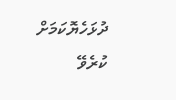ދުޅަހެޔޮކަމަށް ކުރެވޭ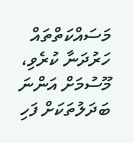މަސައްކަތްތައް ހަރުދަނާ ކުރެވި، މޫސުމަށް އަންނަ ބަދަލުތަކަށް ފަހި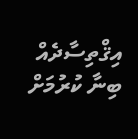އިޤްތިސާދެއް ބިނާ ކުރުމަށް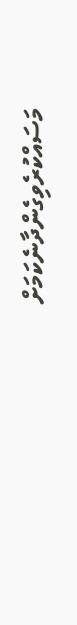މަސައްކުރެވިގެންދާނެކަމަށް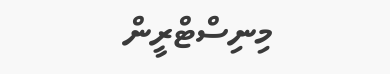މިނިސްޓްރީން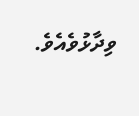ވިދާޅުވެއެވެ.